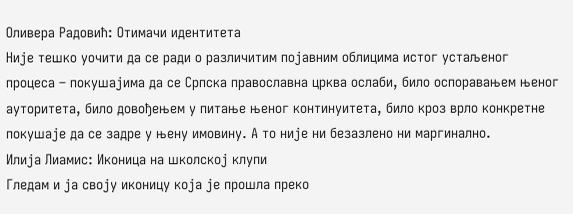Оливера Радовић: Отимачи идентитета
Није тешко уочити да се ради о различитим појавним облицима истог устаљеног процеса – покушајима да се Српска православна црква ослаби, било оспоравањем њеног ауторитета, било довођењем у питање њеног континуитета, било кроз врло конкретне покушаје да се задре у њену имовину. А то није ни безазлено ни маргинално.
Илија Лиамис: Иконица на школској клупи
Гледам и ја своју иконицу која је прошла преко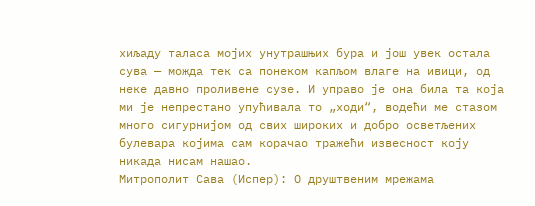хиљаду таласа мојих унутрашњих бура и још увек остала сува — можда тек са понеком капљом влаге на ивици, од неке давно проливене сузе. И управо је она била та која ми је непрестано упућивала то „ходи“, водећи ме стазом много сигурнијом од свих широких и добро осветљених булевара којима сам корачао тражећи извесност коју никада нисам нашао.
Митрополит Сава (Испер): О друштвеним мрежама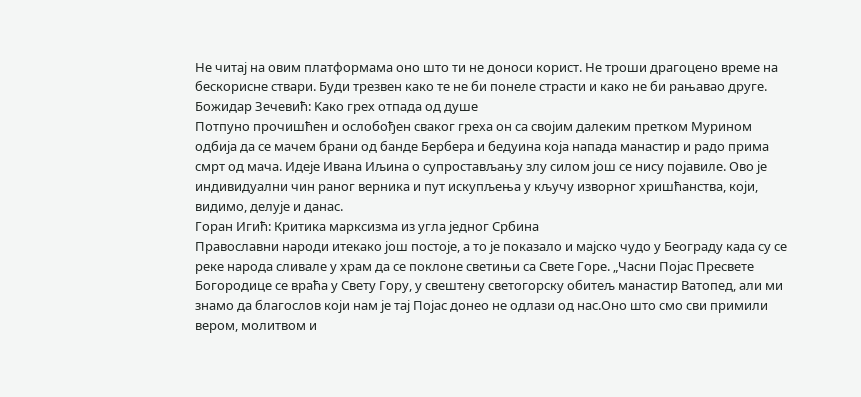Не читај на овим платформама оно што ти не доноси корист. Не троши драгоцено време на бескорисне ствари. Буди трезвен како те не би понеле страсти и како не би рањавао друге.
Божидар Зечевић: Kaко грех отпада од душе
Потпуно прочишћен и ослобођен сваког греха он са својим далеким претком Мурином одбија да се мачем брани од банде Бербера и бедуина која напада манастир и радо прима смрт од мача. Идеје Ивана Иљина о супростављању злу силом још се нису појавиле. Ово је индивидуални чин раног верника и пут искупљења у кључу изворног хришћанства, који, видимо, делује и данас.
Горан Игић: Критика марксизма из угла једног Србина
Православни народи итекако још постоје, а то је показало и мајско чудо у Београду када су се реке народа сливале у храм да се поклоне светињи са Свете Горе. „Часни Појас Пресвете Богородице се враћа у Свету Гору, у свештену светогорску обитељ манастир Ватопед, али ми знамо да благослов који нам је тај Појас донео не одлази од нас.Оно што смо сви примили вером, молитвом и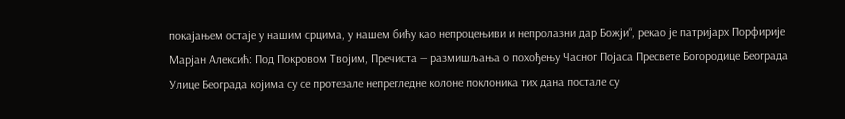покајањем остаје у нашим срцима, у нашем бићу као непроцењиви и непролазни дар Божји“, рекао је патријарх Порфирије
Марјан Алексић: Под Покровом Твојим, Пречиста — размишљања о похођењу Часног Појаса Пресвете Богородице Београда
Улице Београда којима су се протезале непрегледне колоне поклоника тих дана постале су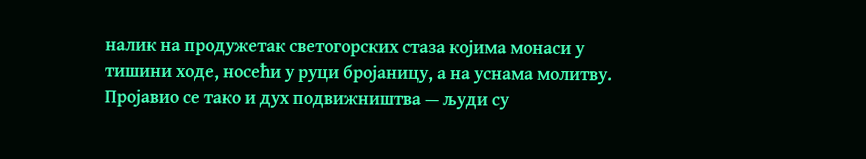налик на продужетак светогорских стаза којима монаси у тишини ходе, носећи у руци бројаницу, а на уснама молитву. Пројавио се тако и дух подвижништва — људи су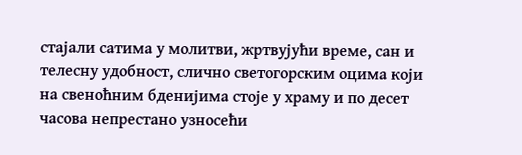стајали сатима у молитви, жртвујући време, сан и телесну удобност, слично светогорским оцима који на свеноћним бденијима стоје у храму и по десет часова непрестано узносећи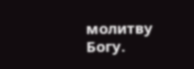молитву Богу.